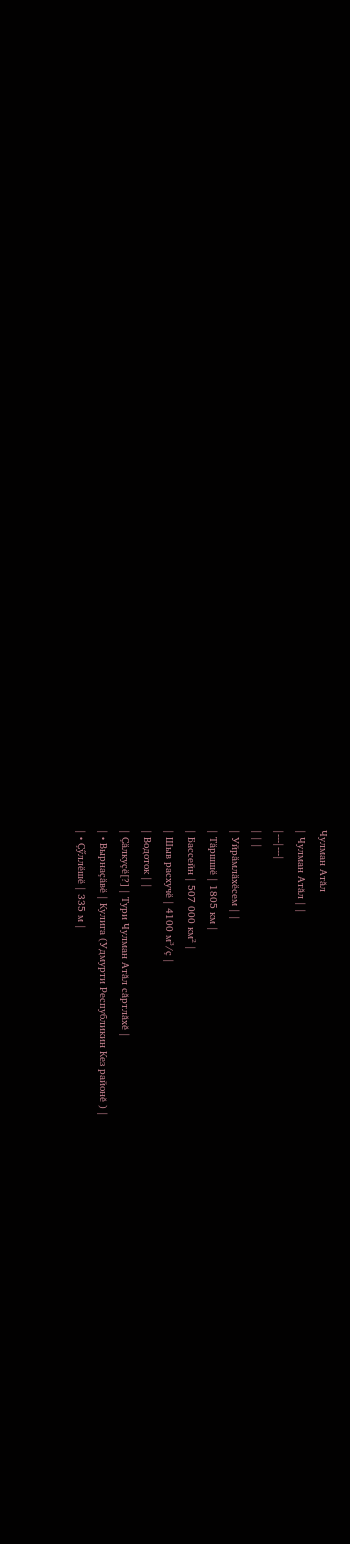Чулман Атăл
| Чулман Атăл | |
|---|---|
| | |
| Уйрӑмлӑхӗсем | |
| Тӑршшӗ | 1805 км |
| Бассейн | 507 000 км² |
| Шыв расхучӗ | 4100 м³/ҫ |
| Водоток | |
| Ҫӑлкуҫӗ[?] | Тури Чулман Атăл сăртлăхĕ |
| • Вырнаҫӑвӗ | Кулига (Удмурти Республикин Кез районĕ ) |
| • Ҫӳллӗшӗ | 335 м |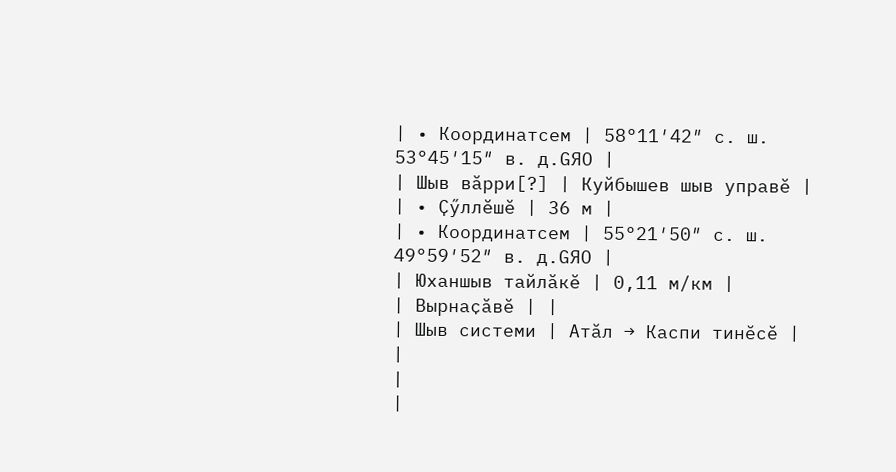| • Координатсем | 58°11′42″ с. ш. 53°45′15″ в. д.GЯO |
| Шыв вӑрри[?] | Куйбышев шыв управӗ |
| • Ҫӳллӗшӗ | 36 м |
| • Координатсем | 55°21′50″ с. ш. 49°59′52″ в. д.GЯO |
| Юханшыв тайлӑкӗ | 0,11 м/км |
| Вырнаҫӑвӗ | |
| Шыв системи | Атăл → Каспи тинĕсĕ |
|
|
|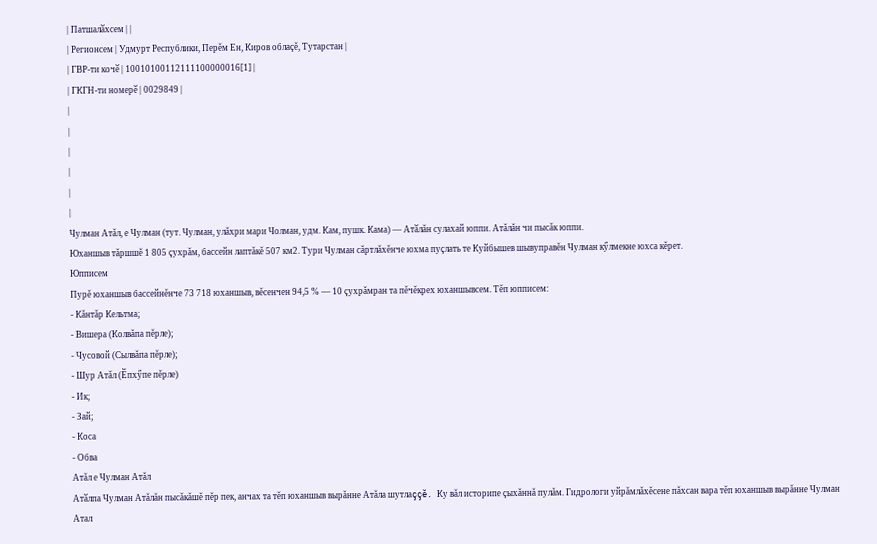| Патшалӑхсем | |
| Регионсем | Удмурт Республики, Перĕм Ен, Киров облаçĕ, Тутарстан |
| ГВР-ти кочӗ | 10010100112111100000016[1] |
| ГКГН-ти номерӗ | 0029849 |
|
|
|
|
|
|
Чулман Атăл, е Чулман (тут. Чулман, улăхри мари Чолман, удм. Кам, пушк. Кама) — Атӑлăн сулахай юппи. Атăлăн чи пысăк юппи.
Юханшыв тăршшĕ 1 805 çухрăм, бассейн лаптăкĕ 507 км2. Тури Чулман сăртлăхĕнче юхма пуçлать те Куйбышев шывуправĕн Чулман кӳлмекне юхса кĕрет.
Юпписем
Пурĕ юханшыв бассейнĕнче 73 718 юханшыв, вĕсенчен 94,5 % — 10 çухрăмран та пĕчĕкрех юханшывсем. Тĕп юпписем:
- Кăнтăр Кельтма;
- Вишера (Колвăпа пĕрле);
- Чусовой (Сылвăпа пĕрле);
- Шур Атăл (Ӗпхӳпе пĕрле)
- Ик;
- Зай;
- Коса
- Обва
Атăл е Чулман Атăл
Атӑлпа Чулман Атăлăн пысăкăшĕ пĕр пек, анчах та тĕп юханшыв вырăнне Атăла шутлаççĕ. Ку вăл историпе çыхăннă пулăм. Гидрологи уйрăмлăхĕсене пăхсан вара тĕп юханшыв вырăнне Чулман Атал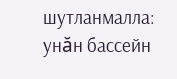шутланмалла: унăн бассейн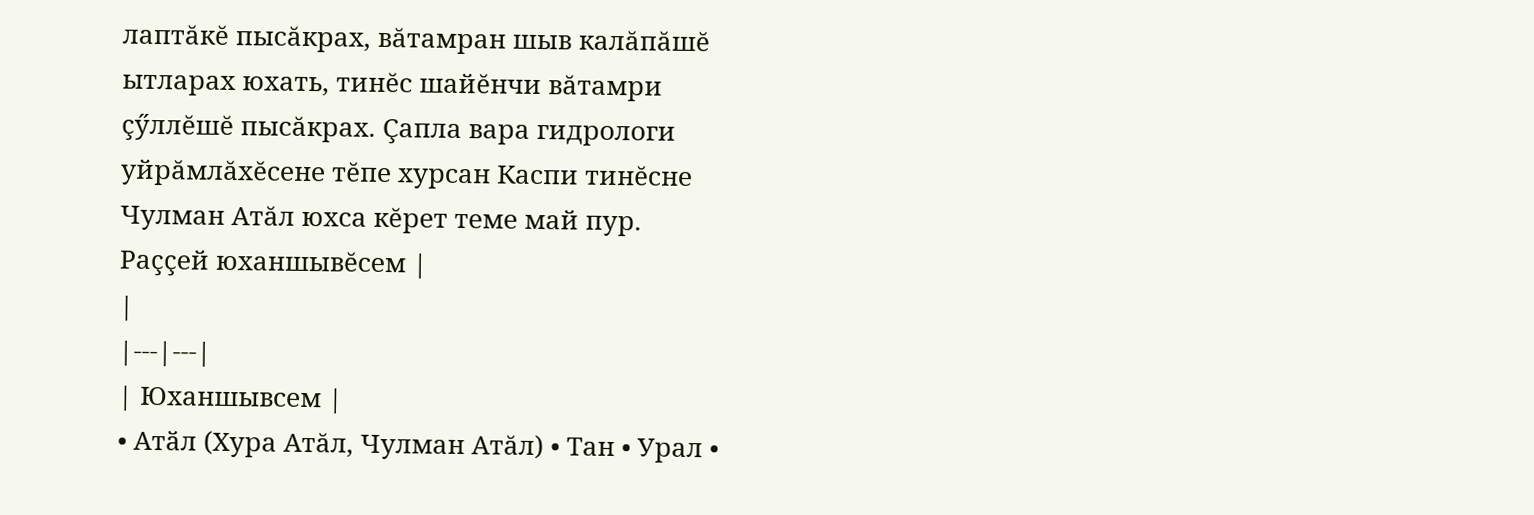лаптăкĕ пысăкрах, вăтамран шыв калăпăшĕ ытларах юхать, тинĕс шайĕнчи вăтамри çӳллĕшĕ пысăкрах. Çапла вара гидрологи уйрăмлăхĕсене тĕпе хурсан Каспи тинĕсне Чулман Атăл юхса кĕрет теме май пур.
Раççей юханшывĕсем |
|
|---|---|
| Юханшывсем |
• Атӑл (Хура Атăл, Чулман Атăл) • Тан • Урал •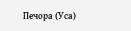Печора (Уса)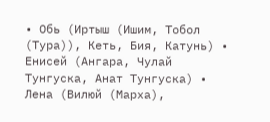• Обь (Иртыш (Ишим, Тобол (Тура)), Кеть, Бия, Катунь) • Енисей (Ангара, Чулай Тунгуска, Анат Тунгуска) • Лена (Вилюй (Марха),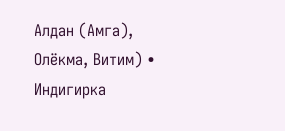Алдан (Амга), Олёкма, Витим) • Индигирка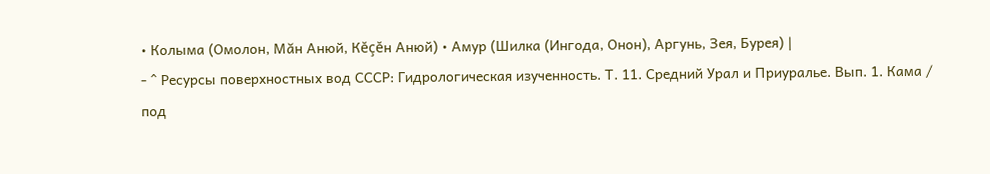• Колыма (Омолон, Мăн Анюй, Кĕçĕн Анюй) • Амур (Шилка (Ингода, Онон), Аргунь, Зея, Бурея) |
- ^ Ресурсы поверхностных вод СССР: Гидрологическая изученность. Т. 11. Средний Урал и Приуралье. Вып. 1. Кама / под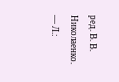ред. В. В. Николаенко. — Л.: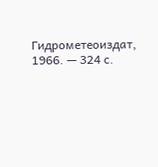Гидрометеоиздат, 1966. — 324 с.